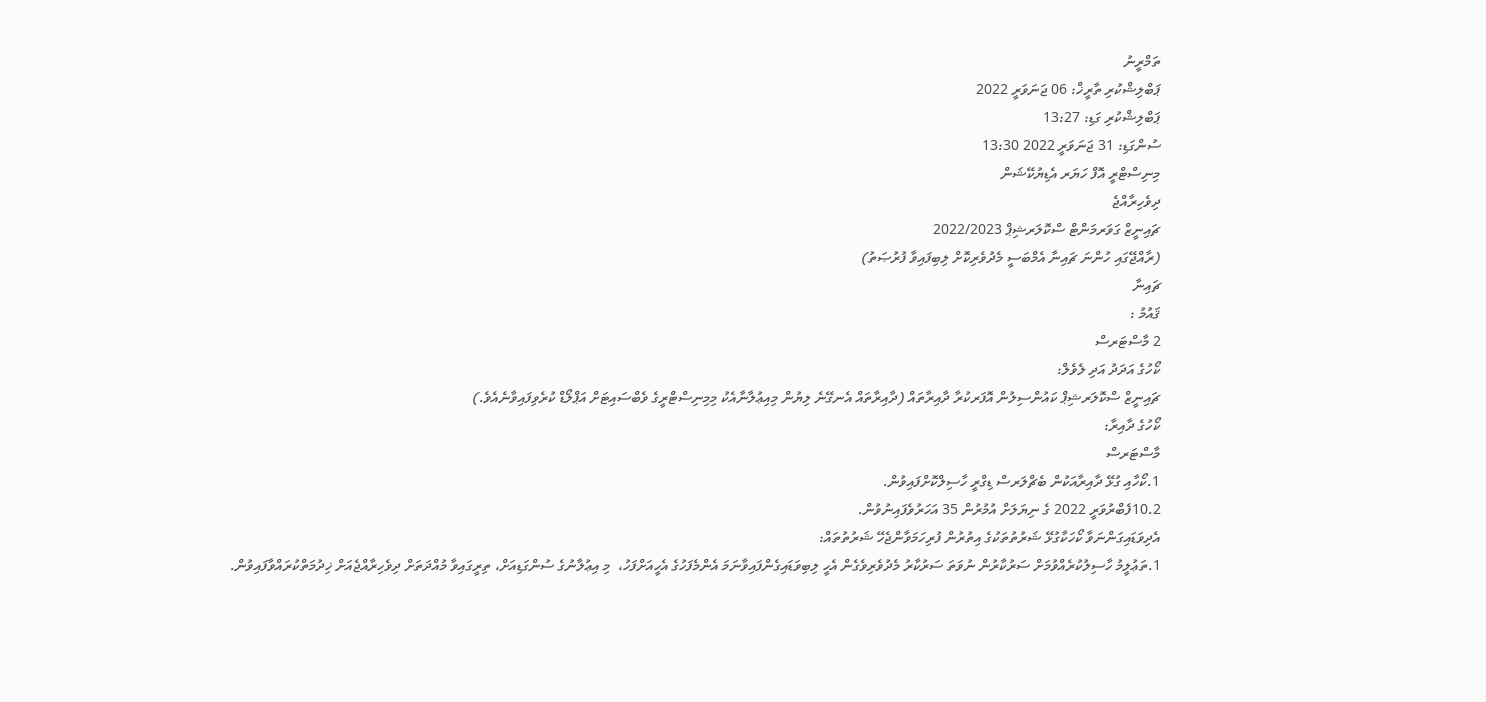ތަމްރީނު
ޕަބްލިޝްކުރި ތާރީޚް: 06 ޖަނަވަރީ 2022
ޕަބްލިޝްކުރި ގަޑި: 13:27
ސުންގަޑި: 31 ޖަނަވަރީ 2022 13:30
މިނިސްޓްރީ އޮފް ހަޔަރ އެޑިޔުކޭޝަން
ދިވެހިރާއްޖެ
ޗައިނީޒް ގަވަރމަންޓް ސްކޮލަރޝިޕް 2022/2023
(ރާއްޖޭގައި ހުންނަ ޗައިނާ އެމްބަސީ މެދުވެރިކޮށް ލިބިފައިވާ ފުރުޞަތު)
ޗައިނާ
ޤައުމު :
2 މާސްޓަރސް
ކޯހުގެ އަދަދު އަދި ލެވެލް:
ޗައިނީޒް ސްކޮލަރޝިޕް ކައުންސިލުން އޮފަރކުރާ ދާއިރާތައް (ދާއިރާތައް އެނގޭނެ ލިޔުން މިއިޢުލާނާއެކު މިމިނިސްޓްރީގެ ވެބްސައިޓަށް އަޕްލޯޑް ކުރެވިފައިވާނެއެވެ.)
ކޯހުގެ ދާއިރާ:
މާސްޓަރސް
1.ކޯހާއި ގުޅޭ ދާއިރާއަކުން ބެޗްލަރސް ޑިގްރީ ހާސިލްކޮށްފައިވުން.
10.2ފެބްރުވަރީ 2022 ގެ ނިޔަލަށް އުމުރުން 35 އަހަރުވެފައިނުވުން.
އެދިވަޑައިގަންނަވާ ކޯހަކާގުޅޭ ޝަރުތުތަކުގެ އިތުރުން ފުރިހަމަވާންޖެހޭ ޝަރުތުތައް:
1.ތަޢުލީމު ހާސިލުކުރެއްވުމަށް ސަރުކާރުން ނުވަތަ ސަރުކާރު މެދުވެރިވެގެން އެހީ ލިބިވަޑައިގެންފައިވާނަމަ އެންމެފަހުގެ އެހީއަށްފަހު،  މި އިޢުލާނުގެ ސުންގަޑިއަށް، ތިރީގައިވާ މުއްދަތަށް ދިވެހިރާއްޖެއަށް ޚިދުމަތްކުރައްވާފައިވުން.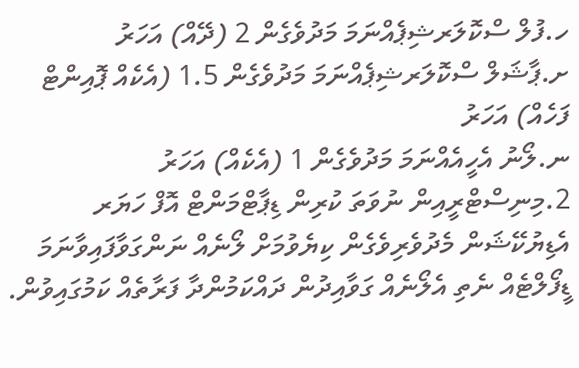ހ.ފުލް ސްކޮލަރޝިޕެއްނަމަ މަދުވެގެން 2 (ދޭއް) އަހަރު
ށ.ޕާޝަލް ސްކޮލަރޝިޕެއްނަމަ މަދުވެގެން 1.5 (އެކެއް ޕޮއިންޓް ފަހެއް) އަހަރު
ނ.ލޯނު އެހީއެއްނަމަ މަދުވެގެން 1 (އެކެއް) އަހަރު
2.މިނިސްޓްރީއިން ނުވަތަ ކުރިން ޑިޕާޓްމަންޓް އޮފް ހަޔަރ އެޑިޔުކޭޝަން މެދުވެރިވެގެން ކިޔެވުމަށް ލޯނެއް ނަންގަވާފައިވާނަމަ ޑީފޯލްޓެއް ނެތި އެލޯނެއް ގަވާއިދުން ދައްކަމުންދާ ފަރާތެއް ކަމުގައިވުން.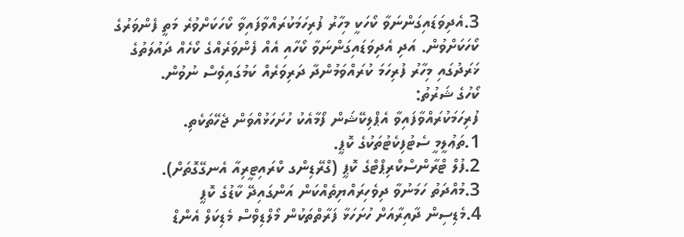3.އެދިވަޑައިގަންނަވާ ކޯހަކީ މިހާރު ފުރިހަމަކުރައްވާފައިވާ ކޯހަކަށްވުރެ މަތީ ފެންވަރުގެ ކޯހަކަށްވުން. އަދި އެދިވަޑައިގަންނަވާ ކޯހާއި އެއް ފެންވަރެއްގެ ކޯހެއް ދައުލަތުގެ ޚަރަދުގައި މިހާރު ފުރިހަމަ ކުރައްވަމުންދާ ދަރިވަރެއް ކަމުގައިވެސް ނުވުން.
ކޯހުގެ ޝަރުތު:
ފުރިހަމަކުރައްވާފައިވާ އެޕްލިކޭޝަން ފޯމާއެކު ހުށަހަޅުއްވަން ޖެހޭތަކެތި.
1.ތަޢުލީމީ ސެޓުފިކެޓުތަކުގެ ކޮޕީ.
2.ފުލް ޓްރާންސްކްރިޕްޓްގެ ކޮޕީ (ގްރޭޑިންގ ކްރައިޓީރިއާ އެނގޭގޮތަށް).
3.މުއްދަތު ހަމަނުވާ ދިވެހިރައްޔިތެއްކަން އަންގައިދޭ ކާޑުގެ ކޮޕީ
4.މެޑިސިން ދާއިރާއަށް ހުށަހަޅާ ފަރާތްތަކުން މޯލްޑިވްސް މެޑިކަލް އެންޑް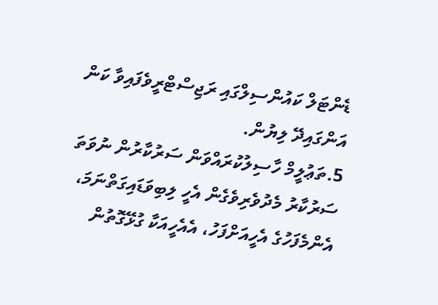ޑެންޓަލް ކައުންސިލްގައި ރަޖިސްޓްރީވެފައިވާ ކަން އަންގައިދޭ ލިޔުން.
5.ތަޢުލީމް ހާސިލުކުރައްވަން ސަރުކާރުން ނުވަތަ ސަރުކާރު މެދުވެރިވެގެން އެހީ ލިބިވަޑައިގަތްނަމަ، އެންމެފަހުގެ އެހީއަށްފަހު، އެއެހީއަކާ ގުޅޭގޮތުން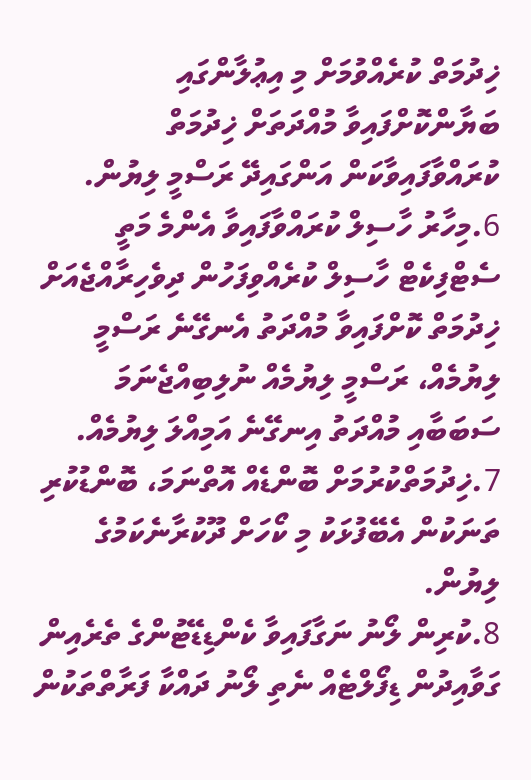ޚިދުމަތް ކުރެއްވުމަށް މި އިޢުލާންގައި ބަޔާންކޮށްފައިވާ މުއްދަތަށް ޚިދުމަތް ކުރައްވާފައިވާކަން އަންގައިދޭ ރަސްމީ ލިޔުން.
6.މިހާރު ހާސިލް ކުރައްވާފައިވާ އެންމެ މަތީ ސެޓްފިކެޓް ހާސިލް ކުރެއްވިފަހުން ދިވެހިރާއްޖެއަށް ޚިދުމަތް ކޮށްފައިވާ މުއްދަތު އެނގޭނެ ރަސްމީ ލިޔުމެއް، ރަސްމީ ލިޔުމެއް ނުލިބިއްޖެނަމަ ސަބަބާއި މުއްދަތު އިނގޭނެ އަމިއްލަ ލިޔުމެއް.
7.ޚިދުމަތްކުރުމަށް ބޮންޑެއް އޮތްނަމަ، ބޮންޑުކުރި ތަނަކުން އެބޭފުޅަކު މި ކޯހަށް ދޫކުރާނެކަމުގެ ލިޔުން.
8.ކުރިން ލޯނު ނަގާފައިވާ ކެންޑިޑޭޓުންގެ ތެރެއިން ގަވާއިދުން ޑިފޯލްޓެއް ނެތި ލޯނު ދައްކާ ފަރާތްތަކުން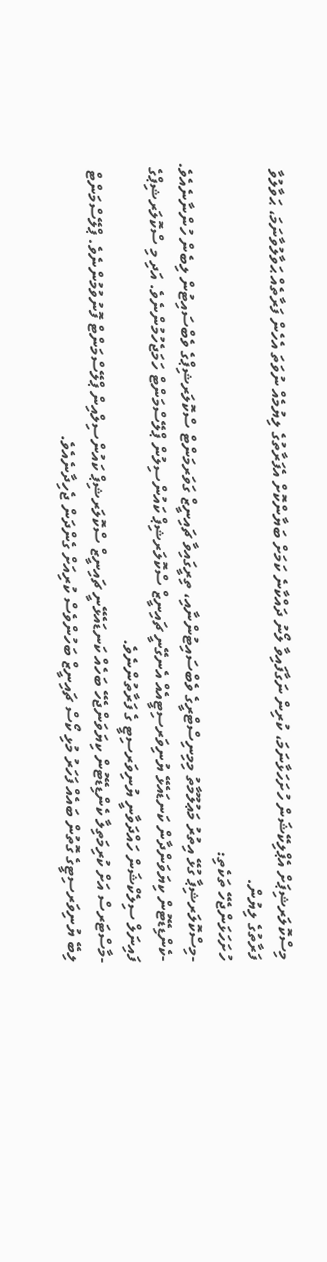މިސްކޮލަރޝިޕަށް އެޕްލިކޭޝަން ހުށަހަޅާނަމަ، ކުރިން ނަގާފައިވާ ލޯނު ދައްކާނެ ކަމަށް ބަޔާންކޮށް އެފަރާތުގެ ލިޔުމެއް ނުވަތަ އެހެން ފަރާތެއް ޙަވާލުވާނަމަ، ޙަވާލުވާ ފަރާތުގެ ލިޔުން.
ހުށަހަޅަންޖެހޭ ތަކެތި:
-މިސްކޮލަރޝިޕާ ގުޅޭ އިތުރު މަޢުލޫމާތު މިމިނިސްޓްރީގެ ވެބްސައިޓުންނާއި، ތިރީގައިވާ ޗައިނީޒް ގަވަރމަންޓް ސްކޮލަރޝިޕްގެ ވެބްސައިޓުން ލިބެން ހުންނާނެއެވެ.
-ކެންޑިޑޭޓުން ކިޔަވަންދާން ކަނޑައެޅޭ ޔުނިވަރސިޓީއެއް އެނގޭނީ ޗައިނީޒް ސްކޮލަރޝިޕް ކައުންސިލުން ޕްލޭސްމަންޓް ހަމަޖެހުމުންނެވެ. އަދި މި ސްކޮލަރޝިޕްގެ ފައިނަލް ސިލެކްޝަން ހައްދަވާނީ ޔުނިވަރސިޓީ ގެ ފަރާތުންނެވެ.
-މާސްޓަރސް އަށް ކުރިމަތިލާ ކެންޑިޑޭޓުން ކިޔަވަންޖެހޭ ބަހެއް ކަނޑައެޅޭނީ ޗައިނީޒް ސްކޮލަރޝިޕް ކައުންސިލްއިން ޕްލޭސްމަންޓް ފޮނުވުމުންނެވެ. ޕްލޭސްމަންޓް ލިބޭ ޔުނިވަރސިޓީގެ ގޮތުން ބައެއް ފަހަރު މުޅި ކޯސް ޗައިނީޒް ބަހުންވެސް ކުރިއަށް ގެންދަން ޖެހިދާނެއެވެ.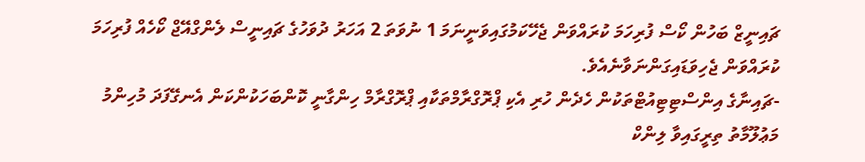ޗައިނީޒް ބަހުން ކޯސް ފުރިހަމަ ކުރައްވަން ޖެހޭކަމުގައިވަނީނަމަ 1 ނުވަތަ 2 އަހަރު ދުވަހުގެ ޗައިނީސް ލެންގްއޭޖް ކޯހެއް ފުރިހަމަ ކުރައްވަން ޖެހިވަޑައިގަންނަވާނެއެވެ.
-ޗައިނާގެ އިންސްޓިޓިއުޓްތަކުން ހެދެން ހުރި އެކި ޕްރޮގްރާމްތަކާއި ޕްރޮގްރާމް ހިންގާނީ ކޮންބަހަކުންކަން އެނގޭފަދަ މުހިންމު މަޢުލޫމާތު ތިރީގައިވާ ލިންކް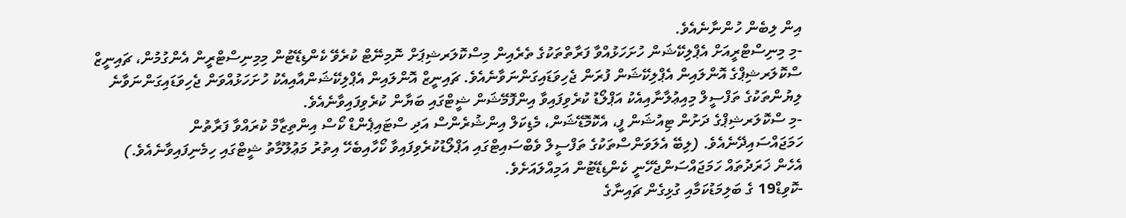އިން ލިބެން ހުންނާނެއެވެ.
-މި މިނިސްޓްރީއަށް އެޕްލިކޭޝަން ހުށަހަޅުއްވާ ފަރާތްތަކުގެ ތެރެއިން މިސްކޮލަރޝިޕަށް ނޮމިނޭޓް ކުރެވޭ ކެންޑިޑޭޓުން މިމިނިސްޓްރީން އެންގުމުން، ޗައިނީޒް ސްކޮލަރޝިޕްގެ އޮންލައިން އެޕްލިކޭޝަން ފުރަން ޖެހިވަޑައިގަންނަވާނެއެވެ. ޗައިނީޒް އޮންލައިން އެޕްލިކޭޝަންއާއިއެކު ހުށަހަޅުއްވަން ޖެހިވަޑައިގަންނަވާނެ ލިޔުންތަކުގެ ތަފްސީލް މިއިޢުލާނާއިއެކު އަޕްލޯޑު ކުރެވިފައިވާ އިންފޮމޭޝަން ޝީޓްގައި ބަޔާން ކުރެވިފައިވާނެއެވެ.
-މި ސްކޮލަރޝިޕްގެ ދަށުން ޓިއުޝަން ފީ، އެކޮމޮޑޭޝަން، މެޑިކަލް އިންޝުރެންސް އަދި ސްޓައިޕެންޑް ކޯސް އިންތިޒާމް ކުރައްވާ ފަރާތުން ހަމަޖައްސައިދޭނެއެވެ. (ލިބޭ އެލަވަންސްތަކުގެ ތަފްސީލް ވެބްސައިޓްގައި އަޕްލޯޑުކުރެވިފައިވާ ކޯހާއިބެހޭ އިތުރު މަޢުލޫމާތު ޝީޓްގައި ހިމެނިފައިވާނެއެވެ.) އެހެން ޚަރަދުތައް ހަމަޖައްސަންޖެހޭނީ ކެންޑިޑޭޓުން އަމިއްލައަށެވެ.
-ކޮވިޑް19 ގެ ބަލިމަޑުކަމާއި ގުޅިގެން ޗައިނާގެ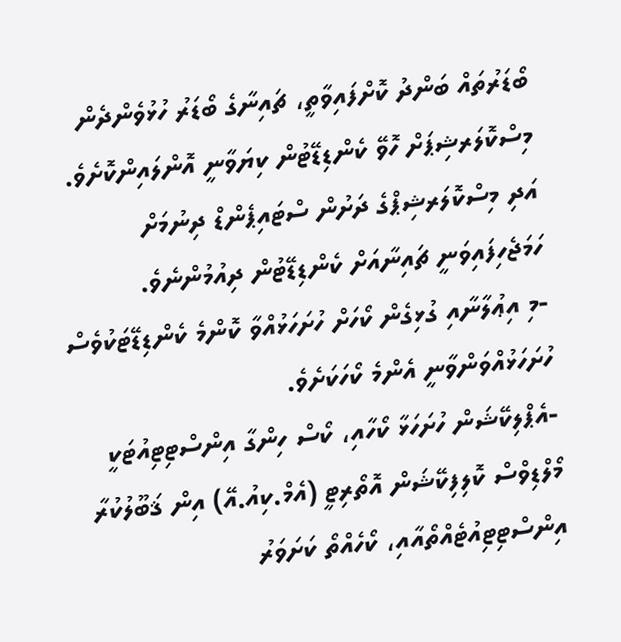ބޯޑަރުތައް ބަންދު ކޮށްފައިވާތީ، ޗައިނާގެ ބޯޑަރު ހުޅުވެންދެން މިސްކޮލަރޝިޕަށް ހޮވޭ ކެންޑިޑޭޓުން ކިޔަވާނީ އޮންލައިންކޮށެވެ. އަދި މިސްކޮލަރޝިޕްގެ ދަށުން ސްޓައިޕެންޑް ދިނުމަށް ހަމަޖެހިފައިވަނީ ޗައިނާއަށް ކެންޑިޑޭޓުން ދިއުމުންނެވެ.
-މި އިޢުލާނާއި ގުޅިގެން ކޯހަށް ހުށަހަޅުއްވާ ކޮންމެ ކެންޑިޑޭޓަކުވެސް ހުށަހަޅުއްވަންވާނީ އެންމެ ކޯހަކަށެވެ.
-އެޕްލިކޭޝަން ހުށަހަޅާ ކޯހާއި، ކޯސް ހިންގާ އިންސްޓިޓިއުޓަކީ މޯލްޑިވްސް ކޮލިފިކޭޝަން އޮތޯރިޓީ (އެމް.ކިއު.އޭ) އިން ޤަބޫލުކުރާ އިންސްޓިޓިއުޓެއްތޯއާއި، ކޯހެއްތޯ ކަށަވަރު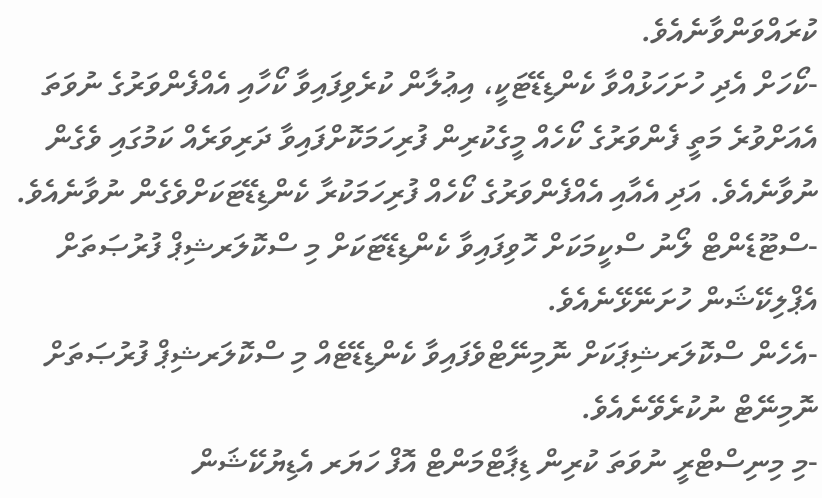ކުރައްވަންވާނެއެވެ.
-ކޯހަށް އެދި ހުށަހަޅުއްވާ ކެންޑިޑޭޓަކީ، އިޢުލާން ކުރެވިފައިވާ ކޯހާއި އެއްފެންވަރުގެ ނުވަތަ އެއަށްވުރެ މަތީ ފެންވަރުގެ ކޯހެއް މީގެކުރިން ފުރިހަމަކޮށްފައިވާ ދަރިވަރެއް ކަމުގައި ވެގެން ނުވާނެއެވެ. އަދި އެއާއި އެއްފެންވަރުގެ ކޯހެއް ފުރިހަމަކުރާ ކެންޑިޑޭޓަކަށްވެގެން ނުވާނެއެވެ.
-ސްޓޫޑެންޓް ލޯނު ސްކީމަކަށް ހޮވިފައިވާ ކެންޑިޑޭޓަކަށް މި ސްކޮލަރޝިޕް ފުރުޞަތަށް އެޕްލިކޭޝަން ހުށަނޭޅޭނެއެވެ.
-އެހެން ސްކޮލަރޝިޕަކަށް ނޮމިނޭޓްވެފައިވާ ކެންޑިޑޭޓެއް މި ސްކޮލަރޝިޕް ފުރުޞަތަށް ނޮމިނޭޓް ނުކުރެވޭނެއެވެ.
-މި މިނިސްޓްރީ ނުވަތަ ކުރިން ޑިޕާޓްމަންޓް އޮފް ހަޔަރ އެޑިޔުކޭޝަން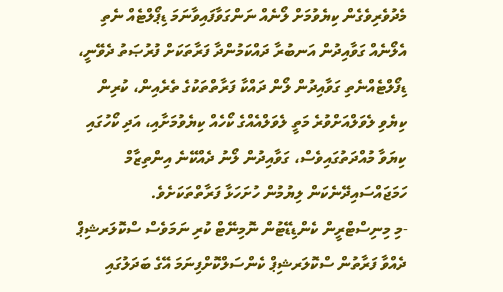މެދުވެރިވެގެން ކިޔެވުމަށް ލޯނެއް ނަންގަވާފައިވާނަމަ ޑިޕޯލްޓެއް ނެތި އެލޯނެއް ގަވާއިދުން އަނބުރާ ދައްކަމުންދާ ފަރާތަކަށް ފުރުޞަތު ދެވޭނީ، ޑިފޯލްޓެއްނެތި ގަވާއިދުން ލޯން ދައްކާ ފަރާތްތަކުގެ ތެރެއިން، ކުރިން ކިޔެވި ލެވަލްއަށްވުރެ މަތީ ލެވަލްއެއްގެ ކޯހެއް ކިޔެވުމަށާއި، އަދި ކޯހުގައި ކިޔަވާ މުއްދަތުގައިވެސް، ގަވާއިދުން ލޯނު ދެއްކޭނެ އިންތިޒާމް ހަމަޖައްސައިދޭނެކަން ލިޔުމުން ހުށަހަޅާ ފަރާތްތަކަށެވެ.
-މި މިނިސްޓްރީން ކެންޑިޑޭޓުން ނޮމިނޭޓް ކުރި ނަމަވެސް ސްކޮލަރޝިޕް ދެއްވާ ފަރާތުން ސްކޮލަރޝިޕް ކެންސަލްކޮށްފިނަމަ އޭގެ ބަދަލުގައި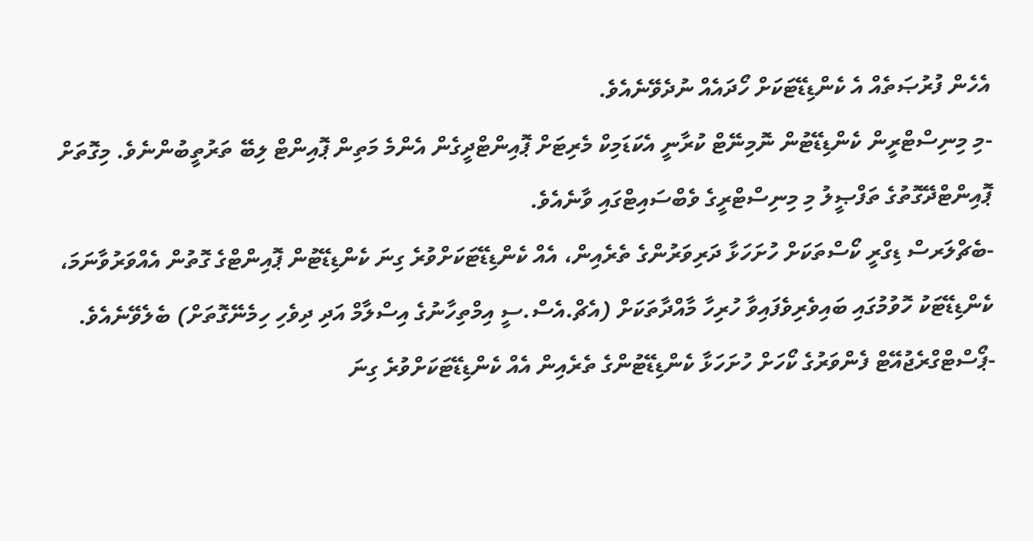އެހެން ފުރުޞަތެއް އެ ކެންޑިޑޭޓަކަށް ހޯދައެއް ނުދެވޭނެއެވެ.
-މި މިނިސްޓްރީން ކެންޑިޑޭޓުން ނޮމިނޭޓް ކުރާނީ އެކަޑަމިކް މެރިޓަށް ޕޮއިންޓްދީގެން އެންމެ މަތިން ޕޮއިންޓް ލިބޭ ތަރުތީބުންނެވެ. މިގޮތަށް ޕޮއިންޓްދޭގޮތުގެ ތަފްޞީލު މި މިނިސްޓްރީގެ ވެބްސައިޓްގައި ވާނެއެވެ.
-ބެޗްލަރސް ޑިގްރީ ކޯސްތަކަށް ހުށަހަޅާ ދަރިވަރުންގެ ތެރެއިން، އެއް ކެންޑިޑޭޓަކަށްވުރެ ގިނަ ކެންޑިޑޭޓުން ޕޮއިންޓްގެ ގޮތުން އެއްވަރުވާނަމަ، ކެންޑިޑޭޓަކު ހޮވުމުގައި ބައިވެރިވެފައިވާ ހުރިހާ މާއްދާތަކަށް (އެޗް.އެސް.ސީ އިމްތިހާނުގެ އިސްލާމް އަދި ދިވެހި ހިމެނޭގޮތަށް) ބެލެވޭނެއެވެ.
-ޕޯސްޓްގްރެޖުއޭޓް ފެންވަރުގެ ކޯހަށް ހުށަހަޅާ ކެންޑިޑޭޓުންގެ ތެރެއިން އެއް ކެންޑިޑޭޓަކަށްވުރެ ގިނަ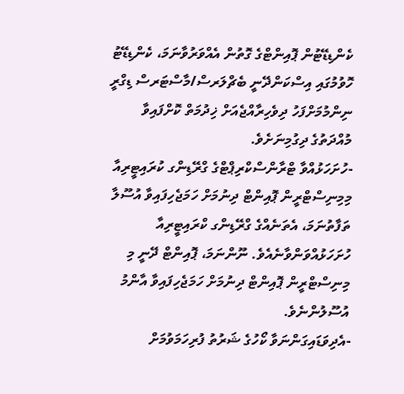ކެންޑިޑޭޓުން ޕޮއިންޓްގެ ގޮތުން އެއްވަރުވާނަމަ، ކެންޑިޑޭޓު ހޮވުމުގައި އިސްކަންދޭނީ ބެޗްލަރސް/މާސްޓަރސް ޑިގްރީ ނިންމުމަށްފަހު ދިވެހިރާއްޖެއަށް ޚިދުމަތް ކޮށްފައިވާ މުއްދަތުގެ ދިގުމިނަށެވެ.
-ހުށަހަޅުއްވާ ޓްރާންސްކްރިޕްޓްގެ ގްރޭޑިންގ ކުރައިޓީރިއާ މިމިނިސްޓްރީން ޕޮއިންޓް ދިނުމަށް ހަމަޖެހިފައިވާ އުސޫލާ ތަފާތުނަމަ، އެތަނެއްގެ ގްރޭޑިންގ ކްރައިޓީރިއާ ހުށަހަޅުއްވަންވާނެއެވެ. ނޫންނަމަ، ޕޮއިންޓް ދޭނީ މި މިނިސްޓްރީން ޕޮއިންޓް ދިނުމަށް ހަމަޖެހިފައިވާ އާންމު އުސޫލުންނެވެ.
-އެދިވަޑައިގަންނަވާ ކޯހުގެ ޝަރުތު ފުރިހަމަވުމަށް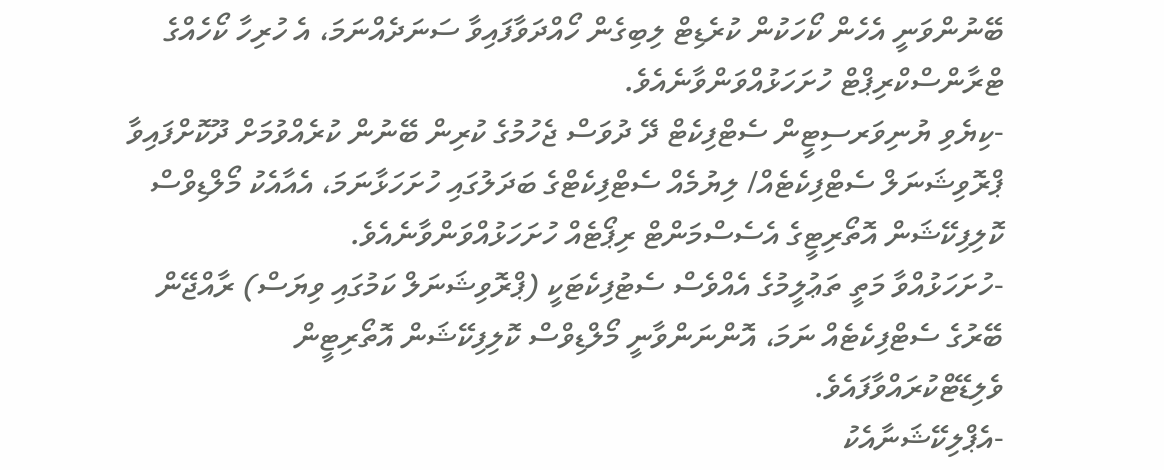ބޭނުންވަނީ އެހެން ކޯހަކުން ކުރެޑިޓް ލިބިގެން ހޯއްދަވާފައިވާ ސަނަދެއްނަމަ، އެ ހުރިހާ ކޯހެއްގެ ޓްރާންސްކްރިޕްޓް ހުށަހަޅުއްވަންވާނެއެވެ.
-ކިޔެވި ޔުނިވަރސިޓީން ސެޓްފިކެޓް ދޭ ދުވަސް ޖެހުމުގެ ކުރިން ބޭނުން ކުރެއްވުމަށް ދޫކޮށްފައިވާ ޕްރޮވިޝަނަލް ސެޓްފިކެޓެއް/ ލިޔުމެއް ސެޓްފިކެޓްގެ ބަދަލުގައި ހުށަހަޅާނަމަ، އެއާއެކު މޯލްޑިވްސް ކޮލިފިކޭޝަން އޮތޯރިޓީގެ އެސެސްމަންޓް ރިޕޯޓެއް ހުށަހަޅުއްވަންވާނެއެވެ.
-ހުށަހަޅުއްވާ މަތީ ތަޢުލީމުގެ އެއްވެސް ސެޓުފިކެޓަކީ (ޕްރޮވިޝަނަލް ކަމުގައި ވިޔަސް) ރާއްޖޭން ބޭރުގެ ސެޓްފިކެޓެއް ނަމަ، އޮންނަންވާނީ މޯލްޑިވްސް ކޮލިފިކޭޝަން އޮތޯރިޓީން ވެލިޑޭޓްކުރައްވާފައެވެ.
-އެޕްލިކޭޝަނާއެކު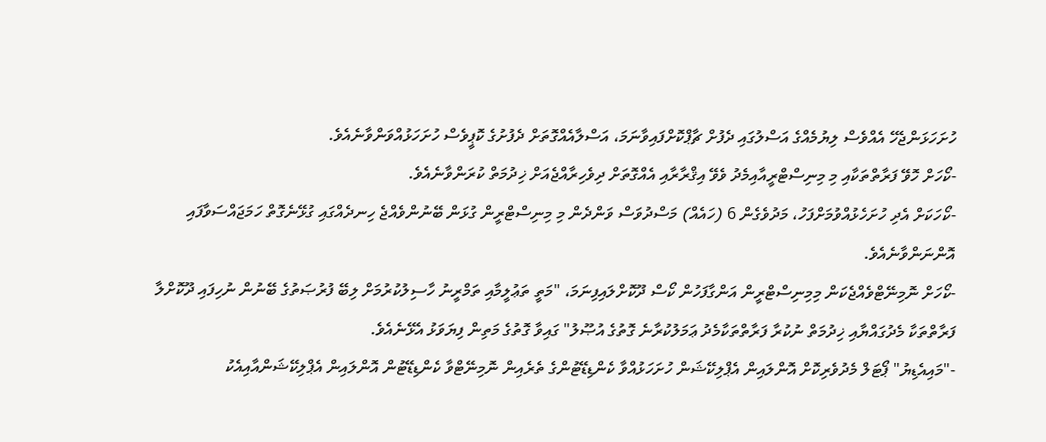ހުށަހަޅަންޖެހޭ އެއްވެސް ލިޔުމެއްގެ އަސްލުގައި ދެފުށް ޗާޕްކޮށްފައިވާނަމަ، އަސްލާއެއްގޮތަށް ދެފުށުގެ ކޮޕީވެސް ހުށަހަޅުއްވަންވާނެއެވެ.
-ކޯހަށް ހޮވޭ ފަރާތްތަކާއި މި މިނިސްޓްރީއާއިމެދު ވެވޭ އިޤްރާރާއި އެއްގޮތަށް ދިވެހިރާއްޖެއަށް ޚިދުމަތް ކުރަންވާނެއެވެ.
-ކޯހަކަށް އެދި ހުށަހެޅުއްވުމަށްފަހު، މަދުވެގެން 6 (ހައެއް) މަސްދުވަސް ވަންދެން މި މިނިސްޓްރީން ގުޅަން ބޭނުންވެއްޖެ ހިނދެއްގައި ގުޅޭނެގޮތް ހަމަޖައްސަވާފައި އޮންނަންވާނެއެވެ.
-ކޯހަށް ނޮމިނޭޓްވެއްޖެކަން މިމިނިސްޓްރީން އަންގާފަހުން ކޯސް ދޫކޮށްލައިފިނަމަ، "މަތީ ތަޢުލީމާއި ތަމްރީނު ހާސިލުކުރުމަށް ލިބޭ ފުރުޞަތުގެ ބޭނުން ނުހިފައި ދޫކޮށްލާ ފަރާތްތަކާ މެދުގައްޔާއި ޚިދުމަތް ނުކުރާ ފަރާތްތަކާމެދު ޢަމަލުކުރާނެ ގޮތުގެ އުޞޫލު" ގައިވާ ގޮތުގެ މަތިން ފިޔަވަޅު އެޅޭނެއެވެ.
-"މައިއެޑިޔު" ޕޯޓަލް މެދުވެރިކޮށް އޮންލައިން އެޕްލިކޭޝަން ހުށަހަޅުއްވާ ކެންޑިޑޭޓުންގެ ތެރެއިން ނޮމިނޭޓްވާ ކެންޑިޑޭޓުން އޮންލައިން އެޕްލިކޭޝަންއާއިއެކު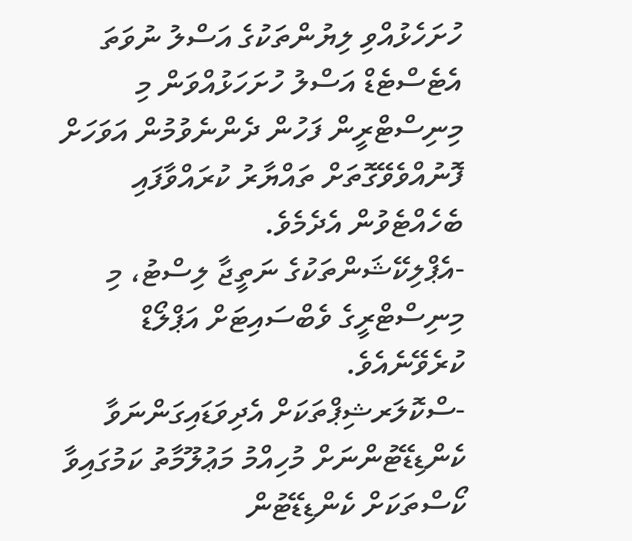ހުށަހެޅުއްވި ލިޔުންތަކުގެ އަސްލު ނުވަތަ އެޓެސްޓެޑް އަސްލު ހުށަހަޅުއްވަން މި މިނިސްޓްރީން ފަހުން ދެންނެވުމުން އަވަހަށް ފޮނުއްވެވޭގޮތަށް ތައްޔާރު ކުރައްވާފައި ބެހެއްޓެވުން އެދެމެވެ.
-އެޕްލިކޭޝަންތަކުގެ ނަތީޖާ ލިސްޓު، މި މިނިސްޓްރީގެ ވެބްސައިޓަށް އަޕްލޯޑް ކުރެވޭނެއެވެ.
-ސްކޮލަރޝިޕްތަކަށް އެދިވަޑައިގަންނަވާ ކެންޑިޑޭޓުންނަށް މުހިއްމު މަޢުލޫމާތު ކަމުގައިވާ ކޯސްތަކަށް ކެންޑިޑޭޓުން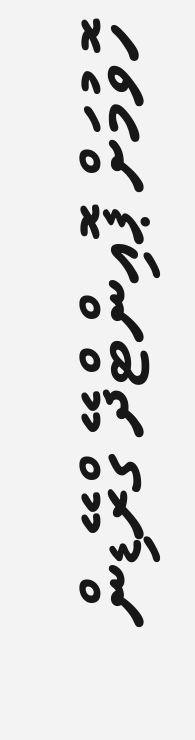ހޮވުމަށް ޕޮއިންޓްދޭ ގްރޭޑިން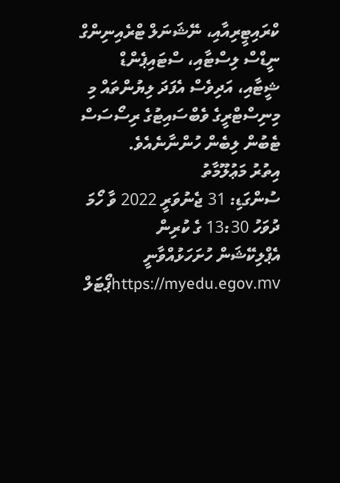ކްރައިޓީރިއާއި، ނޭޝަނަލް ޓްރެއިނިންގް ނީޑްސް ލިސްޓާއި، ސްޓައިޕެންޑް ޝީޓާއި، އަދިވެސް އެފަދަ ލިޔުންތައް މި މިނިސްޓްރީގެ ވެބްސައިޓުގެ ރިސޯސަސް ޓެބުން ލިބެން ހުންނާނެއެވެ.
އިތުރު މަޢުލޫމާތު
ސުންގަޑި: 31 ޖެނުވަރީ 2022 ވާ ހޯމަ ދުވަހު 13:30 ގެ ކުރިން
އެޕްލިކޭޝަން ހުށަހަޅުއްވާނީ  https://myedu.egov.mvޕޯޓަލް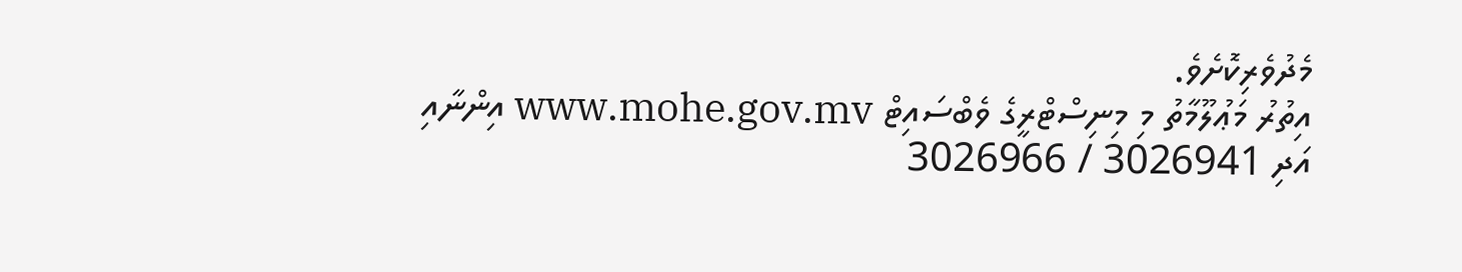މެދުވެރިކޮށެވެ.
އިތުރު މަޢުލޫމާތު މި މިނިސްޓްރީގެ ވެބްސައިޓް www.mohe.gov.mv އިންނާއި އަދި 3026941 / 3026966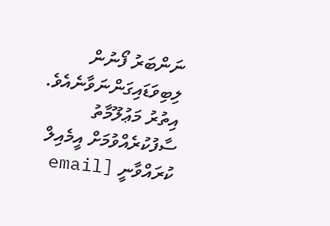ނަންބަރު ފޯނުން ލިބިވަޑައިގަންނަވާނެއެވެ. އިތުރު މަޢުލޫމާތު ސާފުކުރެއްވުމަށް އީމެއިލް ކުރައްވާނީ [email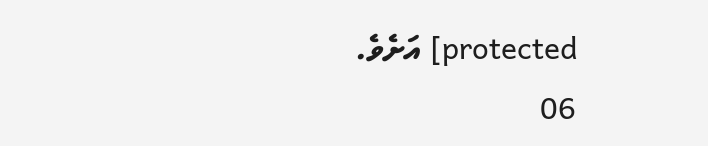protected] އަށެވެ.
06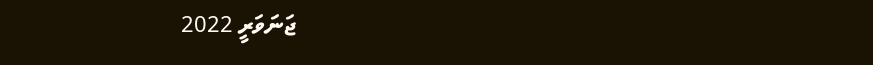ޖަނަވަރީ 2022